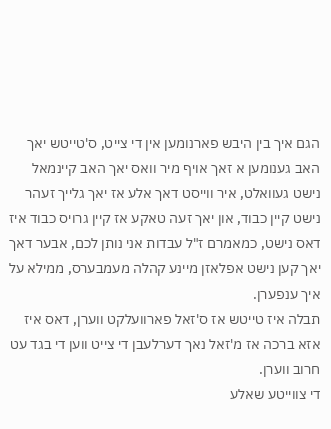הגם איך בין היבש פארנומען אין די צייט, ס'טייטש יאך האב גענומען א זאך אויף מיר וואס יאך האב קיינמאל נישט געוואלט, איר ווייסט דאך אלע אז יאך גלייך זעהר נישט קיין כבוד, און יאך זעה טאקע אז קיין גרויס כבוד איז דאס נישט, כמאמרם ז"ל עבדות אני נותן לכם, אבער דאך יאך קען נישט אפלאזן מיינע קהלה מעמבערס, ממילא על איך ענפערן.
תבלה איז טייטש אז ס'זאל פארוועלקט ווערן, דאס איז אזא ברכה אז מ'זאל נאך דערלעבן די צייט ווען די בגד עט חרוב ווערן.
די צווייטע שאלע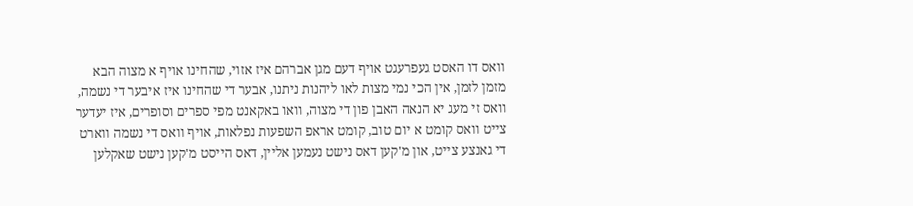וואס דו האסט געפרעגט אויף דעם מגן אברהם איז אזוי, שהחינו אויף א מצוה הבא מזמן לזמן, אין הכי נמי מצות לאו ליהנות ניתנו, אבער די שהחינו איז איבער די נשמה, וואס זי מעג יא הנאה האבן פון די מצוה, וואו באקאנט מפי ספרים וסופרים, איז יעדער צייט וואס קומט א יום טוב, קומט אראפ השפעות נפלאות, אויף וואס די נשמה ווארט די גאנצע צייט, און מ'קען דאס נישט נעמען אליין, דאס הייסט מ'קען נישט שאקלען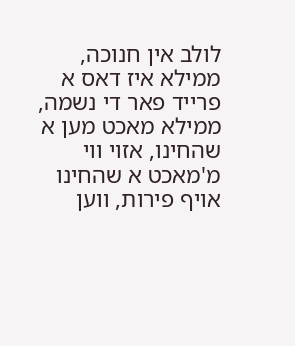לולב אין חנוכה, ממילא איז דאס א פרייד פאר די נשמה, ממילא מאכט מען א שהחינו, אזוי ווי מ'מאכט א שהחינו אויף פירות, ווען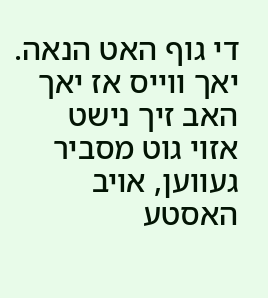די גוף האט הנאה.
יאך ווייס אז יאך האב זיך נישט אזוי גוט מסביר געווען, אויב האסטע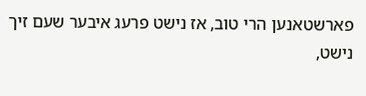פארשטאנען הרי טוב, אז נישט פרעג איבער שעם זיך נישט,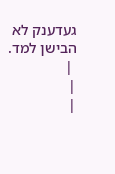געדענק לא הבישן למד.
 |
|
|